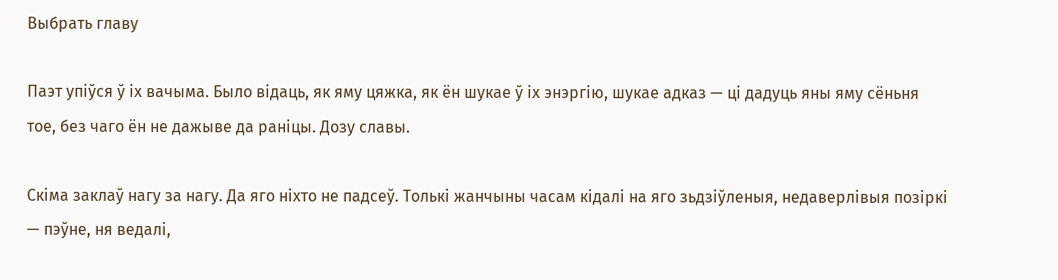Выбрать главу

Паэт упіўся ў іх вачыма. Было відаць, як яму цяжка, як ён шукае ў іх энэргію, шукае адказ — ці дадуць яны яму сёньня тое, без чаго ён не дажыве да раніцы. Дозу славы.

Скіма заклаў нагу за нагу. Да яго ніхто не падсеў. Толькі жанчыны часам кідалі на яго зьдзіўленыя, недаверлівыя позіркі — пэўне, ня ведалі,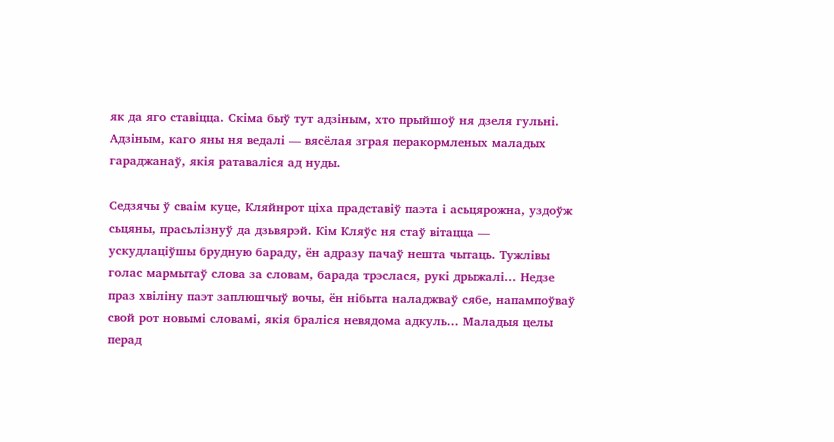як да яго ставіцца. Скіма быў тут адзіным, хто прыйшоў ня дзеля гульні. Адзіным, каго яны ня ведалі — вясёлая зграя перакормленых маладых гараджанаў, якія ратаваліся ад нуды.

Седзячы ў сваім куце, Кляйнрот ціха прадставіў паэта і асьцярожна, уздоўж сьцяны, прасьлізнуў да дзьвярэй. Кім Кляўс ня стаў вітацца — ускудлаціўшы брудную бараду, ён адразу пачаў нешта чытаць. Тужлівы голас мармытаў слова за словам, барада трэслася, рукі дрыжалі... Недзе праз хвіліну паэт заплюшчыў вочы, ён нібыта наладжваў сябе, напампоўваў свой рот новымі словамі, якія браліся невядома адкуль... Маладыя целы перад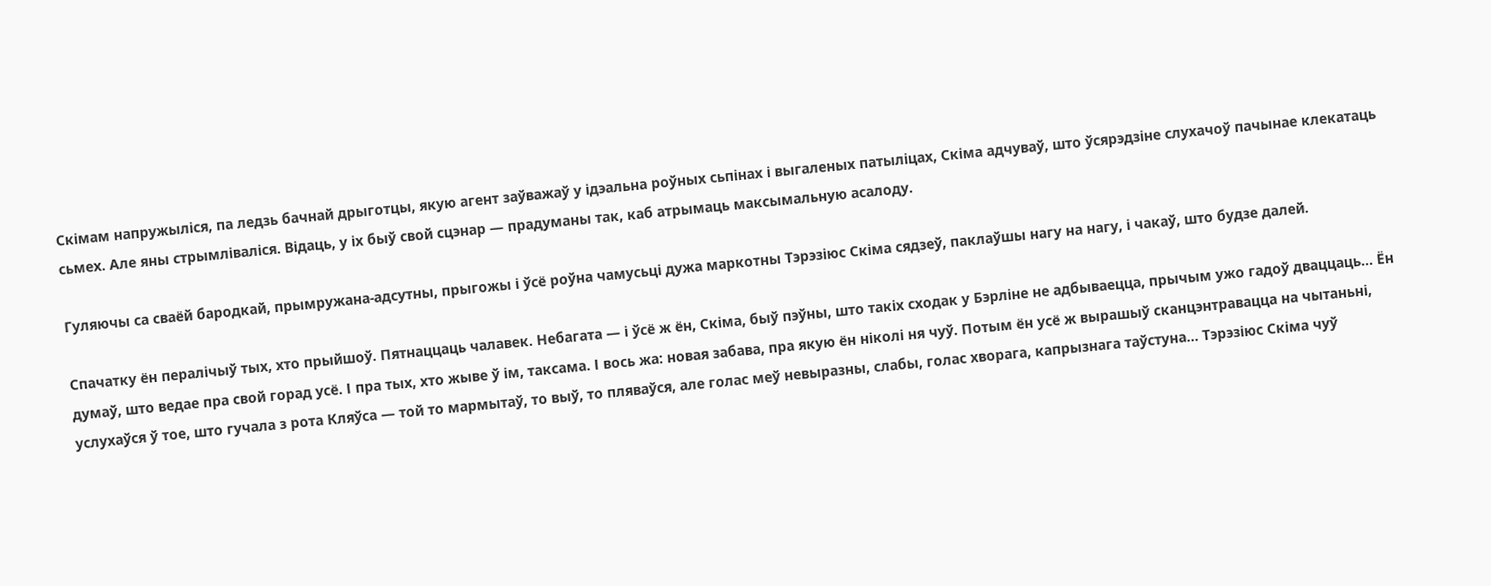Скімам напружыліся, па ледзь бачнай дрыготцы, якую агент заўважаў у ідэальна роўных сьпінах і выгаленых патыліцах, Скіма адчуваў, што ўсярэдзіне слухачоў пачынае клекатаць сьмех. Але яны стрымліваліся. Відаць, у іх быў свой сцэнар — прадуманы так, каб атрымаць максымальную асалоду.

Гуляючы са сваёй бародкай, прымружана-адсутны, прыгожы і ўсё роўна чамусьці дужа маркотны Тэрэзіюс Скіма сядзеў, паклаўшы нагу на нагу, і чакаў, што будзе далей.

Спачатку ён пералічыў тых, хто прыйшоў. Пятнаццаць чалавек. Небагата — і ўсё ж ён, Скіма, быў пэўны, што такіх сходак у Бэрліне не адбываецца, прычым ужо гадоў дваццаць... Ён думаў, што ведае пра свой горад усё. І пра тых, хто жыве ў ім, таксама. І вось жа: новая забава, пра якую ён ніколі ня чуў. Потым ён усё ж вырашыў сканцэнтравацца на чытаньні, услухаўся ў тое, што гучала з рота Кляўса — той то мармытаў, то выў, то пляваўся, але голас меў невыразны, слабы, голас хворага, капрызнага таўстуна... Тэрэзіюс Скіма чуў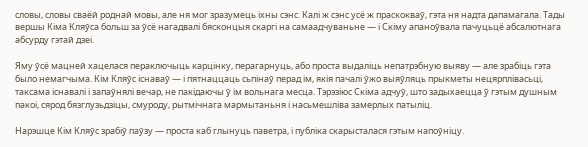словы, словы сваёй роднай мовы, але ня мог зразумець іхны сэнс. Калі ж сэнс усё ж праскокваў, гэта ня надта дапамагала. Тады вершы Кіма Кляўса больш за ўсё нагадвалі бясконцыя скаргі на самаадчуваньне — і Скіму апаноўвала пачуцьцё абсалютнага абсурду гэтай дзеі.

Яму ўсё мацней хацелася пераключыць карцінку, перагарнуць, або проста выдаліць непатрэбную выяву — але зрабіць гэта было немагчыма. Кім Кляўс існаваў — і пятнаццаць сьпінаў перад ім, якія пачалі ўжо выяўляць прыкметы нецярплівасьці, таксама існавалі і запаўнялі вечар, не пакідаючы ў ім вольнага месца. Тэрэзіюс Скіма адчуў, што задыхаецца ў гэтым душным пакоі, сярод бязглузьдзіцы, смуроду, рытмічнага мармытаньня і насьмешліва замерлых патыліц.

Нарэшце Кім Кляўс зрабіў паўзу — проста каб глынуць паветра, і публіка скарысталася гэтым напоўніцу.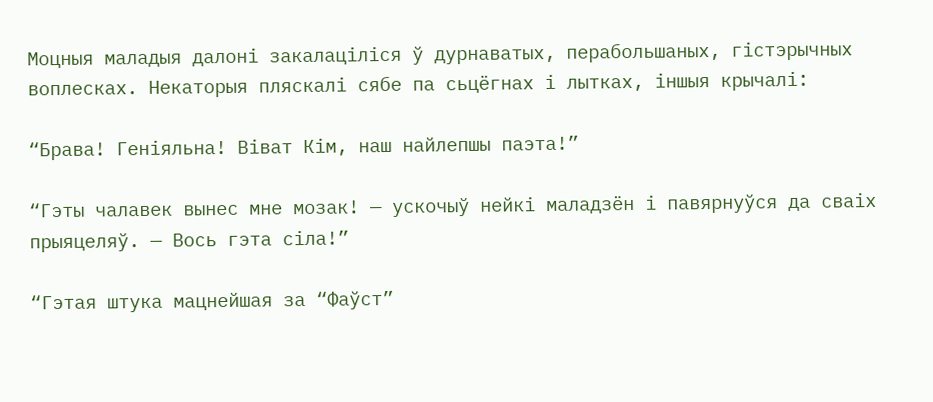Моцныя маладыя далоні закалаціліся ў дурнаватых, перабольшаных, гістэрычных воплесках. Некаторыя пляскалі сябе па сьцёгнах і лытках, іншыя крычалі:

“Брава! Геніяльна! Віват Кім, наш найлепшы паэта!”

“Гэты чалавек вынес мне мозак! — ускочыў нейкі маладзён і павярнуўся да сваіх прыяцеляў. — Вось гэта сіла!”

“Гэтая штука мацнейшая за “Фаўст”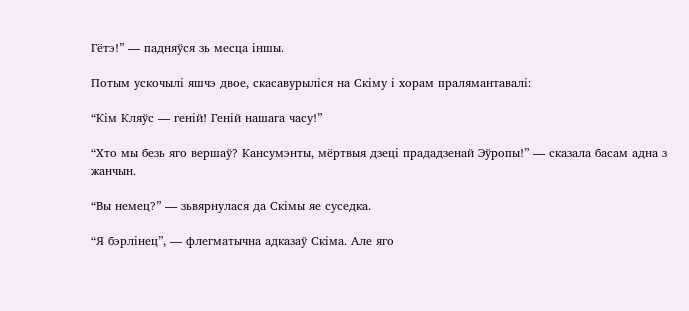Гётэ!” — падняўся зь месца іншы.

Потым ускочылі яшчэ двое, скасавурыліся на Скіму і хорам пралямантавалі:

“Кім Кляўс — геній! Геній нашага часу!”

“Хто мы безь яго вершаў? Кансумэнты, мёртвыя дзеці прададзенай Эўропы!” — сказала басам адна з жанчын.

“Вы немец?” — зьвярнулася да Скімы яе суседка.

“Я бэрлінец”, — флегматычна адказаў Скіма. Але яго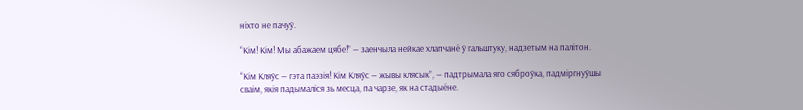ніхто не пачуў.

“Кім! Кім! Мы абажаем цябе!” — заенчыла нейкае хлапчанё ў гальштуку, надзетым на палітон.

“Кім Кляўс — гэта паэзія! Кім Кляўс — жывы клясык”, — падтрымала яго сяброўка, падміргнуўшы сваім, якія падымаліся зь месца, па чарзе, як на стадыёне.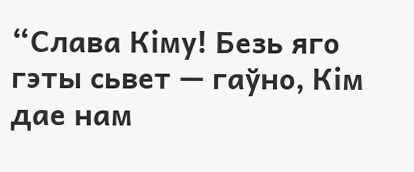“Слава Кіму! Безь яго гэты сьвет — гаўно, Кім дае нам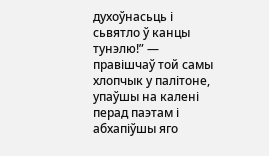духоўнасьць і сьвятло ў канцы тунэлю!” — правішчаў той самы хлопчык у палітоне, упаўшы на калені перад паэтам і абхапіўшы яго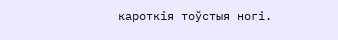кароткія тоўстыя ногі.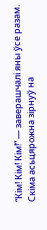“Кім! Кім! Кім!” — заверашчалі яны ўсе разам. Скіма асьцярожна зірнуў на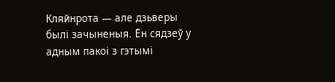Кляйнрота — але дзьверы былі зачыненыя. Ён сядзеў у адным пакоі з гэтымі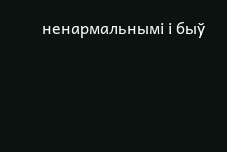ненармальнымі і быў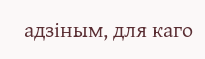адзіным, для каго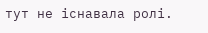тут не існавала ролі.